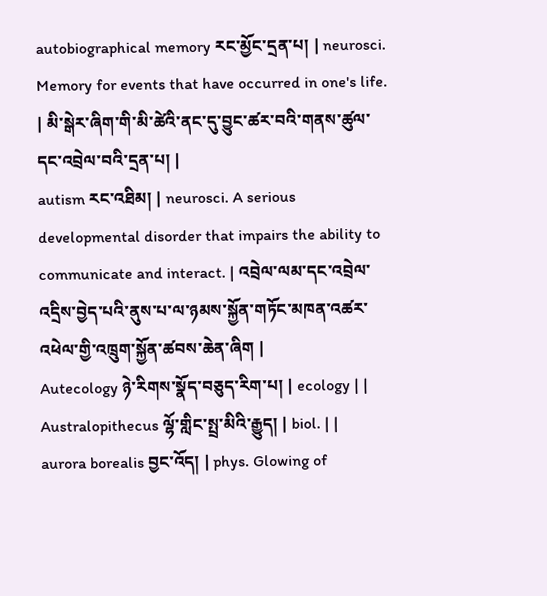autobiographical memory རང་མྱོང་དྲན་པ། | neurosci. Memory for events that have occurred in one's life. | མི་སྒེར་ཞིག་གི་མི་ཚེའི་ནང་དུ་བྱུང་ཚར་བའི་གནས་ཚུལ་དང་འབྲེལ་བའི་དྲན་པ། |
autism རང་འཐིམ། | neurosci. A serious developmental disorder that impairs the ability to communicate and interact. | འབྲེལ་ལམ་དང་འབྲེལ་འདྲིས་བྱེད་པའི་ནུས་པ་ལ་ཉམས་སྐྱོན་གཏོང་མཁན་འཚར་འཕེལ་གྱི་འཁྲུག་སྐྱོན་ཚབས་ཆེན་ཞིག |
Autecology ཉེ་རིགས་སྣོད་བཅུད་རིག་པ། | ecology | |
Australopithecus ལྷོ་གླིང་སྤྲ་མིའི་རྒྱུད། | biol. | |
aurora borealis བྱང་འོད། | phys. Glowing of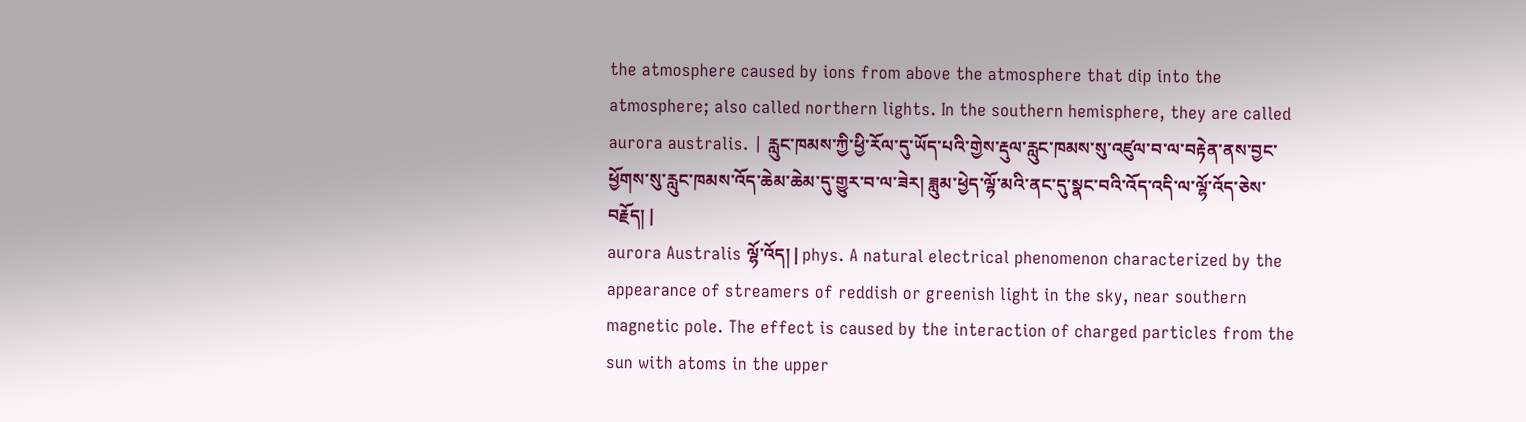the atmosphere caused by ions from above the atmosphere that dip into the atmosphere; also called northern lights. In the southern hemisphere, they are called aurora australis. | རླུང་ཁམས་ཀྱི་ཕྱི་རོལ་དུ་ཡོད་པའི་གྱེས་རྡུལ་རླུང་ཁམས་སུ་འཛུལ་བ་ལ་བརྟེན་ནས་བྱང་ཕྱོགས་སུ་རླུང་ཁམས་འོད་ཆེམ་ཆེམ་དུ་གྱུར་བ་ལ་ཟེར། ཟླུམ་ཕྱེད་ལྷོ་མའི་ནང་དུ་སྣང་བའི་འོད་འདི་ལ་ལྷོ་འོད་ཅེས་བརྗོད། |
aurora Australis ལྷོ་འོད། | phys. A natural electrical phenomenon characterized by the appearance of streamers of reddish or greenish light in the sky, near southern magnetic pole. The effect is caused by the interaction of charged particles from the sun with atoms in the upper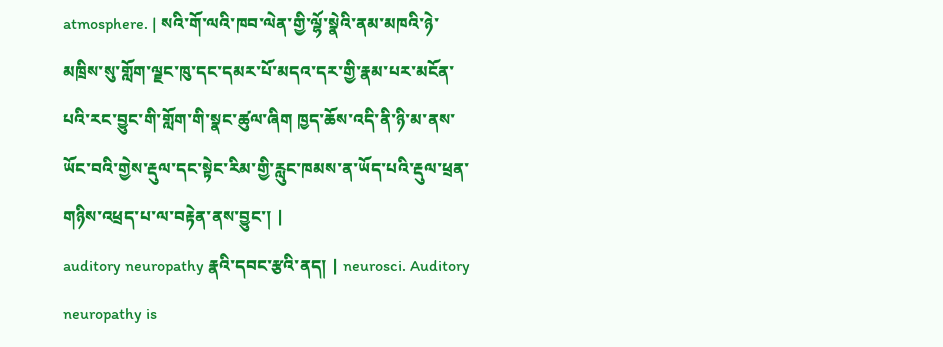atmosphere. | སའི་གོ་ལའི་ཁབ་ལེན་གྱི་ལྷོ་སྣེའི་ནམ་མཁའི་ཉེ་མཁྲིས་སུ་གློག་ལྗང་ཁུ་དང་དམར་པོ་མདའ་དར་གྱི་རྣམ་པར་མངོན་པའི་རང་བྱུང་གི་གློག་གི་སྣང་ཚུལ་ཞིག ཁྱད་ཆོས་འདི་ནི་ཉི་མ་ནས་ཡོང་བའི་གྱེས་རྡུལ་དང་སྟེང་རིམ་གྱི་རླུང་ཁམས་ན་ཡོད་པའི་རྡུལ་ཕྲན་གཉིས་འཕྲད་པ་ལ་བརྟེན་ནས་བྱུང་། |
auditory neuropathy རྣའི་དབང་རྩའི་ནད། | neurosci. Auditory neuropathy is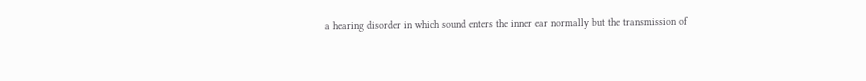a hearing disorder in which sound enters the inner ear normally but the transmission of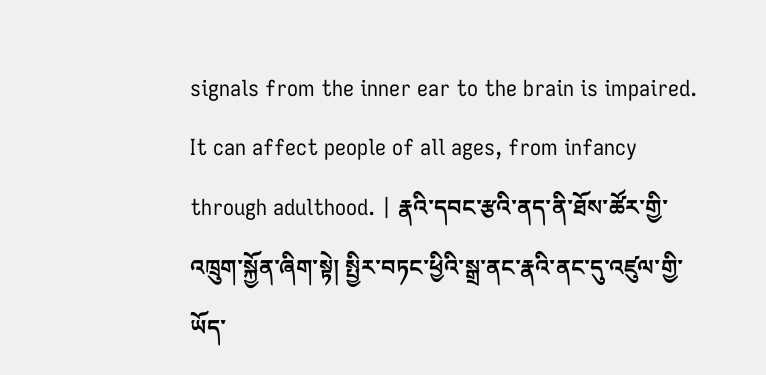signals from the inner ear to the brain is impaired. It can affect people of all ages, from infancy through adulthood. | རྣའི་དབང་རྩའི་ནད་ནི་ཐོས་ཚོར་གྱི་འཁྲུག་སྐྱོན་ཞིག་སྟེ། སྤྱིར་བཏང་ཕྱིའི་སྒྲ་ནང་རྣའི་ནང་དུ་འཛུལ་གྱི་ཡོད་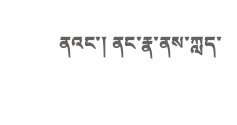ནའང་། ནང་རྣ་ནས་ཀླད་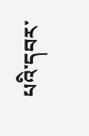པའི་དབར་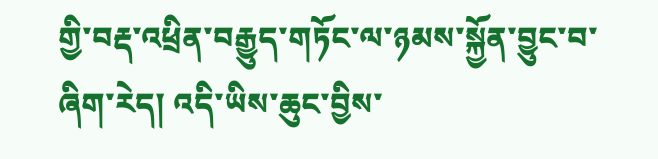གྱི་བརྡ་འཕྲིན་བརྒྱུད་གཏོང་ལ་ཉམས་སྐྱོན་བྱུང་བ་ཞིག་རེད། འདི་ཡིས་ཆུང་བྱིས་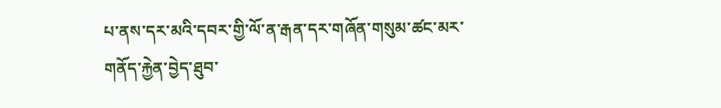པ་ནས་དར་མའི་དབར་གྱི་ལོ་ན་རྒན་དར་གཞོན་གསུམ་ཚང་མར་གནོད་རྐྱེན་བྱེད་ཐུབ་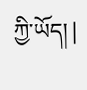ཀྱི་ཡོད། |